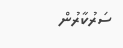ސަރުކާރުން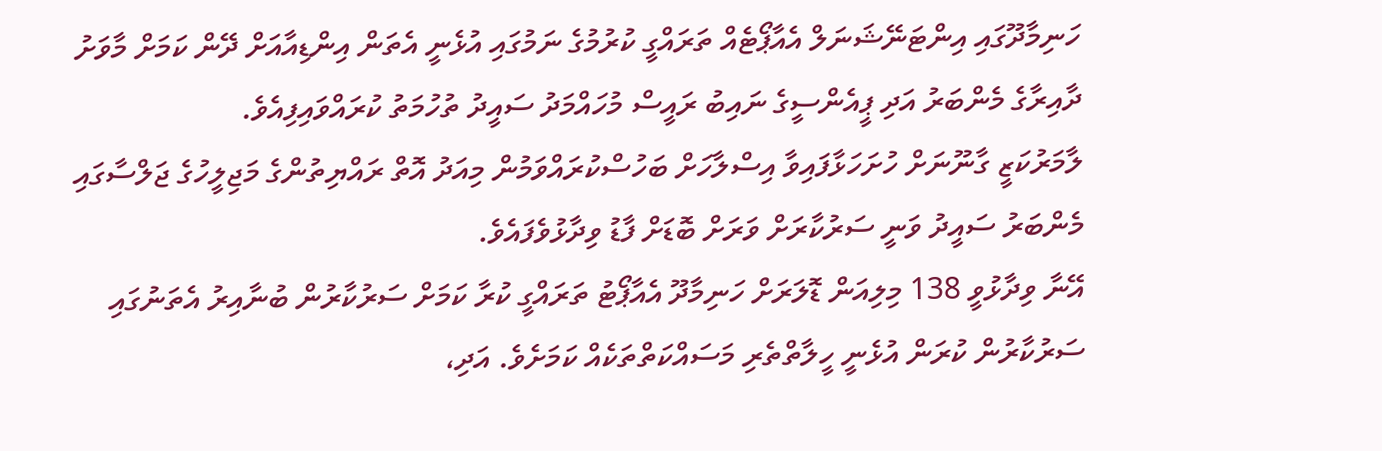ހަނިމާދޫގައި އިންޓަނޭޝަނަލް އެއާޕޯޓެއް ތަރައްގީ ކުރުމުގެ ނަމުގައި އުޅެނީ އެތަން އިންޑިއާއަށް ދޭން ކަމަށް މާވަށު ދާއިރާގެ މެންބަރު އަދި ޕީއެންސީގެ ނައިބު ރައީސް މުހައްމަދު ސައީދު ތުހުމަތު ކުރައްވައިފިއެވެ.
ލާމަރުކަޒީ ގާނޫނަށް ހުށަހަޅާފައިވާ އިސްލާހަށް ބަހުސްކުރައްވަމުން މިއަދު އޮތް ރައްޔިތުންގެ މަޖިލީހުގެ ޖަލްސާގައި މެންބަރު ސައީދު ވަނީ ސަރުކާރަށް ވަރަށް ބޮޑަށް ފާޑު ވިދާޅުވެފައެވެ.
އޭނާ ވިދާޅުވީ 138 މިލިއަން ޑޮލަރަށް ހަނިމާދޫ އެއާޕޯޓު ތަރައްގީ ކުރާ ކަމަށް ސަރުކާރުން ބުނާއިރު އެތަނުގައި ސަރުކާރުން ކުރަން އުޅެނީ ހީލާތްތެރި މަސައްކަތްތަކެއް ކަމަށެވެ. އަދި،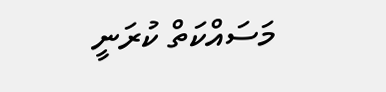މަސައްކަތް ކުރަނީ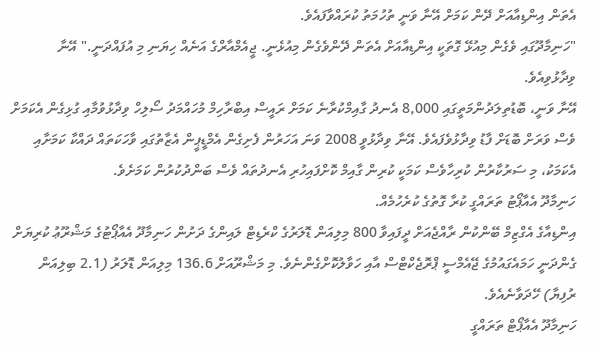އެތަން އިންޑިއާއަށް ދޭން ކަމަށް އޭނާ ވަނީ ތުހުމަތު ކުރައްވާފައެވެ.
"ހަނިމާދޫގައި ވެގެން މިއުޅޭ ގޮތަކީ އިންޑިއާއަށް އެތަން ދޭންވެގެން މިއުޅެނީ. ޖީއެމްއާރްގެ އަނެއް ހިޔަނި މި އުފައްދަނީ." އޭނާ ވިދާޅުވިއެވެ.
އޭނާ ވަނީ، ބޮޑުތިލަދުންމަތީގައި 8,000 އެނދު ގާއިމްކުރާނެ ކަމަށް ރައީސް އިބްރާހިމް މުހައްމަދު ސޯލިހް ވިދާޅުވުމާއި ގުޅިގެން އެކަމަށް ވެސް ވަރަށް ބޮޑަށް ފާޑު ވިދާޅުވެފައެވެ. އޭނާ ވިދާޅުވީ 2008 ވަނަ އަހަރުން ފެށިގެން އެމްޑީޕީން އެޒާތުގައި ވާހަކަތައް ދައްކާ ކަމަށާއި އެކަމަކު، މި ސަރުކާރުން ކުރިހާވެސް ކަމަކީ ކުރިން ގާއިމް ކޮށްފައިހުރި އެނދުތައް ވެސް ބަންދުކުރުން ކަމަށެވެ.
ހަނިމާދޫ އެއާޕޯޓު ތަރައްގީ ކުރާ ގޮތުގެ ކުރެހުމެއް.
އިންޑިއާގެ އެގްޒިމް ބޭންކުން ރާއްޖެއަށް ދީފައިވާ 800 މިލިއަން ޑޮލަރުގެ ކްރެޑިޓް ލައިންގެ ދަށުން ހަނިމާދޫ އެއާޕޯޓުގެ މަޝްރޫޢު ކުރިޔަށް ގެންދަނީ ހަމައެގައުމުގެ ޖޭއެމްސީ ޕްރޮޖެކްޓްސް އާއި ހަވާލުކޮށްގެންނެވެ. މި މަޝްރޫއަށް 136.6 މިލިއަން ޑޮލަރު (2.1 ބިލިއަން ރުފިޔާ) ހޭދަވާނެއެވެ.
ހަނިމާދޫ އެއާޕޯޓް ތަރައްގީ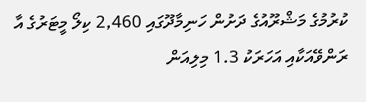ކުރުމުގެ މަޝްރޫއުގެ ދަށުން ހަނިމާދޫގައި 2,460 ކިލޯ މީޓަރުގެ އާ ރަންވޭއަކާއި އަހަރަކު 1.3 މިލިއަން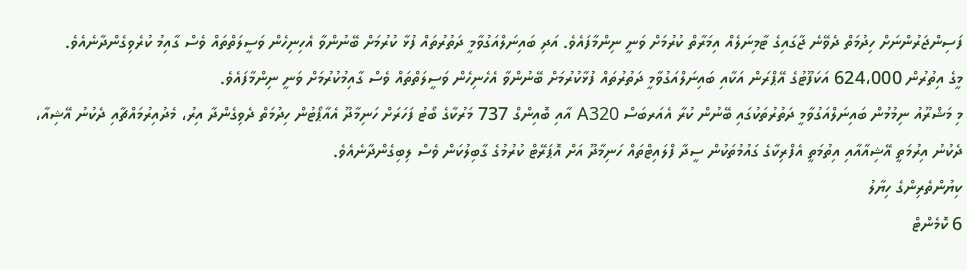ފަސިންޖަރުންނަށް ހިދުމަތް ދެވޭނެ ޖާގައިގެ ޓާމިނަލެއް އިމަރާތް ކުރުމަށް ވަނީ ނިންމާފައެވެ. އަދި ބައިނަލްއަގުވާމީ ދަތުރުތައް ފުޅާ ކުރުމަށް ބޭނުންވާ އެހިނިހެން ވަސީލަތްތައް ވެސް ގާއިމު ކުރެވިގެންދާނެއެވެ.
މީގެ އިތުރުން 624،000 އަކަފޫޓުގެ އޭޕްރަން އަކާއި ބައިނަލްއަގުވާމީ ދަތުރުތައް ފުޅާކުރުމަށް ބޭނުންވާ އެހެނިހެން ވަސީލަތްތައް ވެސް ގާއިމުކުރުމަށް ވަނީ ނިންމާފައެވެ.
މި މަޝްރޫއު ނިމުމުން ބައިނަލްއަގުވާމީ ދަތުރުތަކުގައި ބޭނުން ކުރާ އެއަރބަސް A320 އާއި ބޮއިންގް 737 މަރުކާގެ ބޯޓު ފަހަރަށް ހަނިމާދޫ އެއާޕޯޓުން ހިދުމަތް ދެވިގެންދާ އިރު، މެދުއިރުމައްޗާއި ދެކުނު އޭޝިއާ، ދެކުނު އިރުމަތީ އޭޝިއާއާއި އިތުމަތީ އެފްރިކާގެ ގައުމުތަކުން ސީދާ ފްލައިޓްތައް ހަނިމާދޫ އަށް އޮޕަރޭޓް ކުރުމުގެ ގާބިލުކަން ވެސް ލިބިގެންދާނެއެވެ.
ކިޔުންތެރިންގެ ހިޔާލު
6 ކޮމެންޓް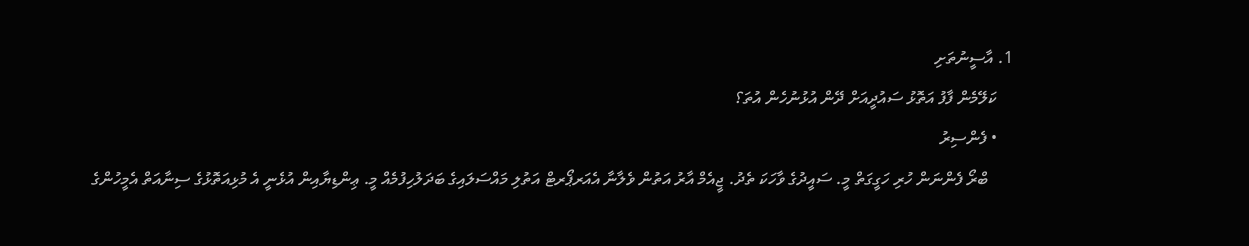1. އާސީނުތަށި
    ކަލޭމެން ފާފު އަތޮޅު ސައުދީއަށް ދޭން އުޅުނުހެން އުތަ؟
    • ފެންސިރު
      ބްރޯ ފެންނަން ހުރި ހަގީގަތް މީ. ސައީދުގެ ވާހަކަ ތެދު. ޖީއެމް އާރު އަތުން ވެލާނާ އެއަރޕޯރޓް އަތުލި މައްސަލައިގެ ބަދަލުހިފުމެއް މީ. ޢިންޑިޔާއިން އުޅެނީ އެ މުޅިއަތޮޅުގެ ސިނާއަތް އެމީހުންގެ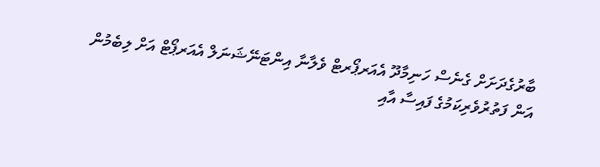ބާރުގެދަށަށް ގެނެސް ހަނިމާދޫ އެއަރޕޯރޓް ވެލާނާ އިންޓަނޭޝަނަލް އެއަރޕޯޓް އަށް ލިބެމުން އަން ފަތުރުވެރިކަމުގެ ފައިސާ އާއި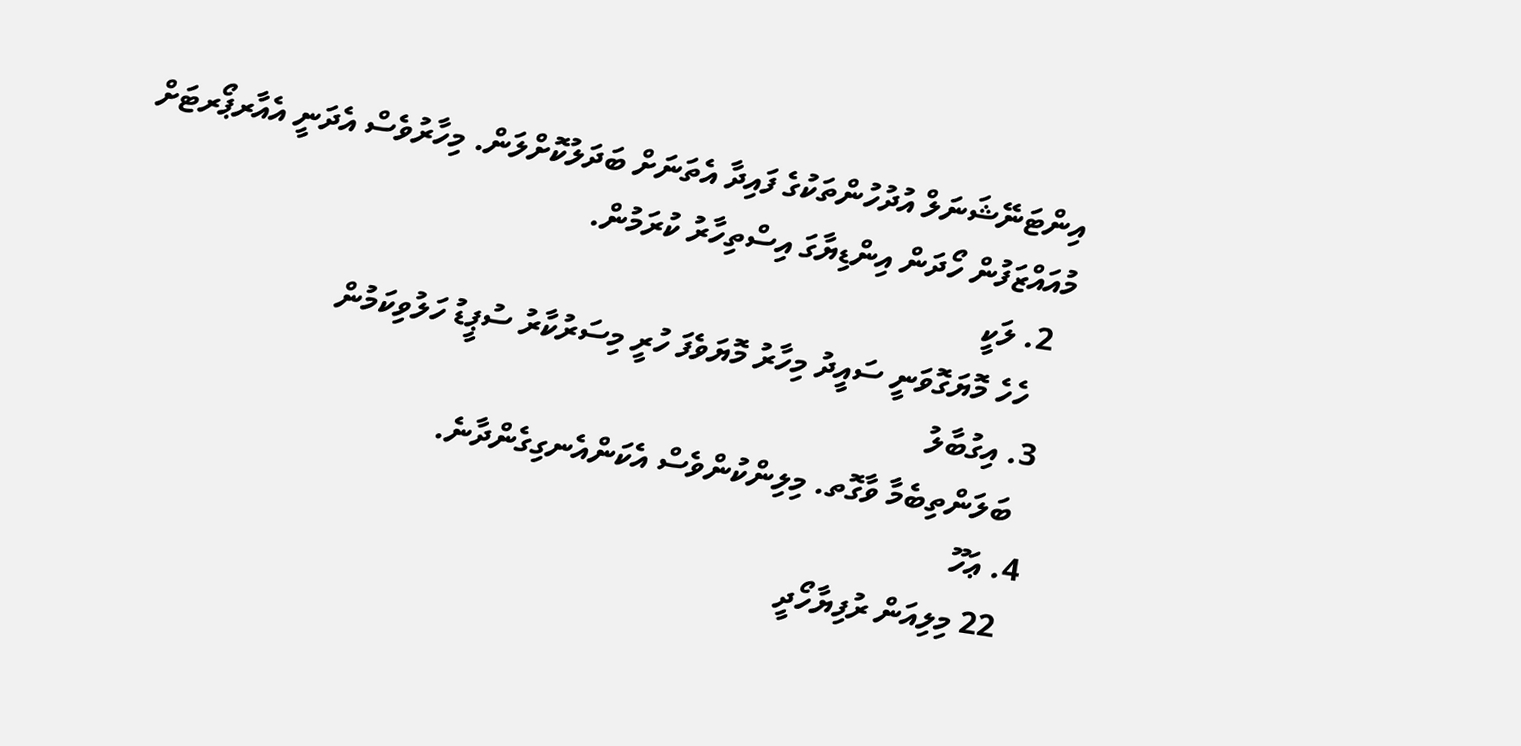އިންޓަނޭޝަނަލް އުދުހުންތަކުގެ ފައިދާ އެތަނަށް ބަދަލުކޮށްލަން. މިހާރުވެސް އެދަނީ އެއާރޕޯރޓަށް މުއައްޒަފުން ހޯދަން އިންޑިޔާގަ އިސްތިހާރު ކުރަމުން.
  2. ލަކީ
    ހެހެ މޮޔަގޮވަނީ ސައީދު މިހާރު މޮޔަވެފަ ހުރީ މިސަރުކާރު ސުޕީޑު ހަލުވިކަމުން
  3. އިގުބާލު
    ބަލަންތިބެމާ ވާގޮތ. މިލިންކުންވެސް އެކަންއެނގިގެންދާނެ.
  4. ޢަހޫ
    22 މިލިއަން ރުފިޔާހޯދީ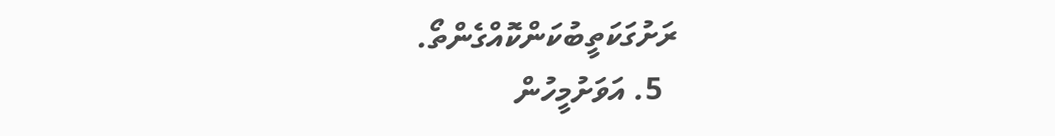ރަށުގަކަތީބުކަންކޮއްގެންތޯ.
  5. އަވަށުމީހުން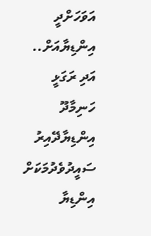އަވަހަށްދީ އިންޑިޔާއަށް.. އަދި ރަގަޅީ ހަނިމާދޫ އިންޑިޔާދޭއިރު ސައީދުވެދުމަކަށް އިންޑިޔާ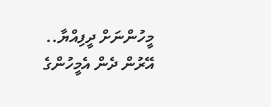މީހުންނަށް ދީފިއްޔާ.. އޭރުން ދެން އެމީހުންގެ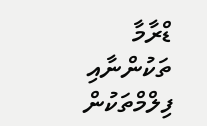ޑްރާމާ ތަކުންނާއި ފިލްމްތަކުން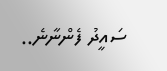ސައީދު ފެންނާނެ..